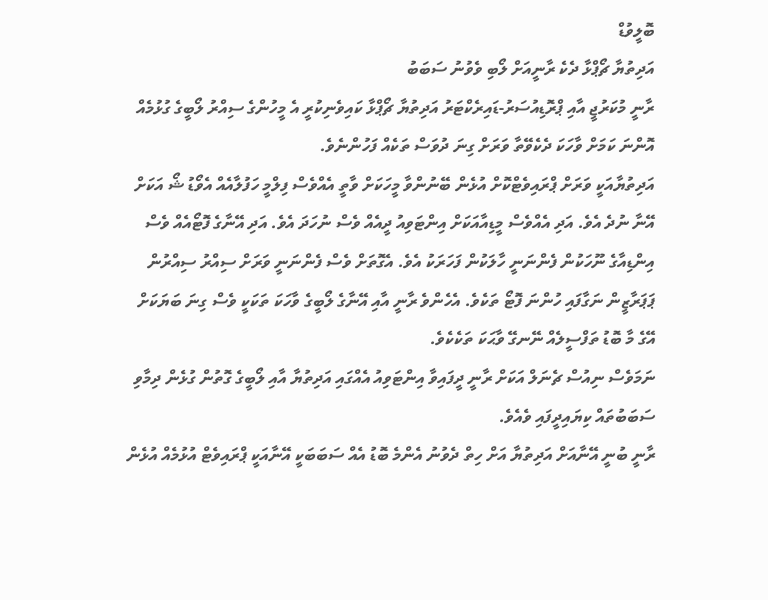ބޮލީވުޑް
އަދިތުޔާ ޗޯޕްޅާ ދެކެ ރާނީއަށް ލޯބި ވެވުނު ސަބަބު
ރާނީ މުކަރުޖީ އާއި ޕްރޮޑިއުސަރު-ޑައިރެކްޓަރު އަދިތުޔާ ޗޯޕްޅާ ކައިވެނިކުރީ އެ މީހުންގެ ސިއްރު ލޯބީގެ ގުޅުމެއް އޮންނަ ކަމަށް ވާހަކަ ދެކެވޭތާ ވަރަށް ގިނަ ދުވަސް ތަކެއް ފަހުންނެވެ.
އަދިތުޔާއަކީ ވަރަށް ޕްރައިވެޓްކޮށް އުޅެން ބޭނުންވާ މީހަކަށް ވާތީ އެއްވެސް ފިލްމީ ހަފުލާއެއް އެވޯޑު ޝޯ އަކަށް އޭނާ ނުދެ އެވެ. އަދި އެއްވެސް މީޑިއާއަކަށް އިންޓަވިއު ދީއެއް ވެސް ނުހަދަ އެވެ. އަދި އޭނާގެ ފޮޓޯއެއް ވެސް އިންޑިއާގެ ނޫހަކުން ފެންނަނީ ހާލަކުން ފަހަރަކު އެވެ. އެގޮތަށް ވެސް ފެންނަނީ ވަރަށް ސިއްރު ސިއްރުން ޕަޕަރާޒީން ނަގާފައި ހުންނަ ފޮޓޯ ތަކެވެ. އެހެންވެ ރާނީ އާއި އޭނާގެ ލޯބީގެ ވާހަކަ ތަކަކީ ވެސް ގިނަ ބަޔަކަށް އޭގެ މާ ބޮޑު ތަފްސީލެއް ނޭނގޭ ވާޙަކަ ތަކެކެވެ.
ނަމަވެސް ނިއުސް ޗެނަލް އަކަށް ރާނީ ދީފައިވާ އިންޓަވިއު އެއްގައި އަދިތުޔާ އާއި ލޯބީގެ ގޮތުން ގުޅެން ދިމާވި ސަބަބުތައް ކިޔައިދީފައި ވެއެވެ.
ރާނީ ބުނީ އޭނާއަށް އަދިތުޔާ އަށް ހިތް ދެވުނު އެންމެ ބޮޑު އެއް ސަބަބަކީ އޭނާއަކީ ޕްރައިވެޓް އުޅުމެއް އުޅެން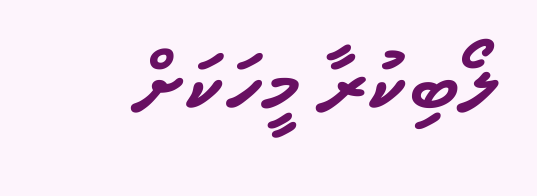ލޯބިކުރާ މީހަކަށް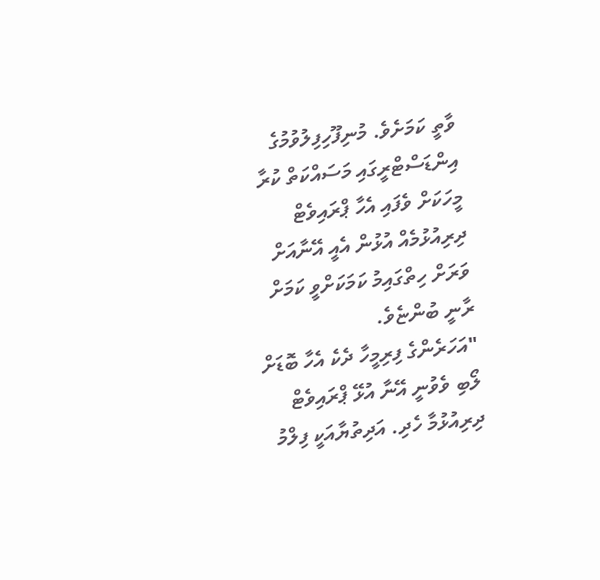ވާތީ ކަމަށެވެ. މުނިފޫހިފިލުވުމުގެ އިންޑަސްޓްރީގައި މަސައްކަތް ކުރާ މީހަކަށް ވެފައި އެހާ ޕްރައިވެޓް ދިރިއުޅުމެއް އުޅުން އެއީ އޭނާއަށް ވަރަށް ހިތްގައިމު ކަމަކަށްވީ ކަމަށް ރާނީ ބުންޏެވެ.
"އަހަރެންގެ ފިރިމީހާ ދެކެ އެހާ ބޮޑަށް ލޯބި ވެވުނީ އޭނާ އުޅޭ ޕްރައިވެޓް ދިރިއުޅުމާ ހެދި. އަދިތުޔާއަކީ ފިލްމު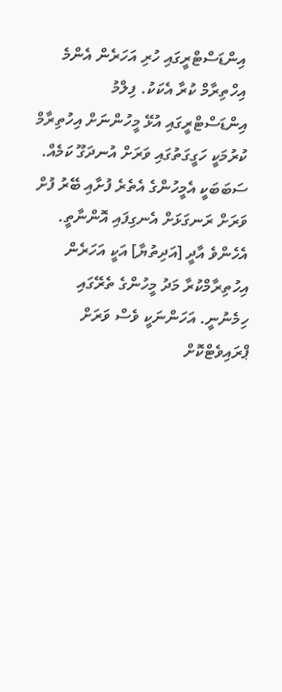އިންޑަސްޓްރީގައި ހުރި އަހަރެން އެންމެ އިހްތިރާމް ކުރާ އެކަކު. ފިލްމު އިންޑަސްޓްރީގައި އުޅޭ މީހުންނަށް އިހުތިރާމް ކުރުމަކީ ހަގީގަތުގައި ވަރަށް އުނދަގޫ ކަމެއް. ސަބަބަކީ އެމީހުންގެ އެތެރެ ފުށާއި ބޭރު ފުށް ވަރަށް ރަނގަޅަށް އެނގިފައި އޮންނާތީ. އެހެންވެ އާދީ [އަދިތުޔާ] އަކީ އަހަރެން އިހުތިރާމްކުރާ މަދު މީހުންގެ ތެރޭގައި ހިމެނުނީ. އަހަންނަކީ ވެސް ވަރަށް ޕްރައިވެޓްކޮށް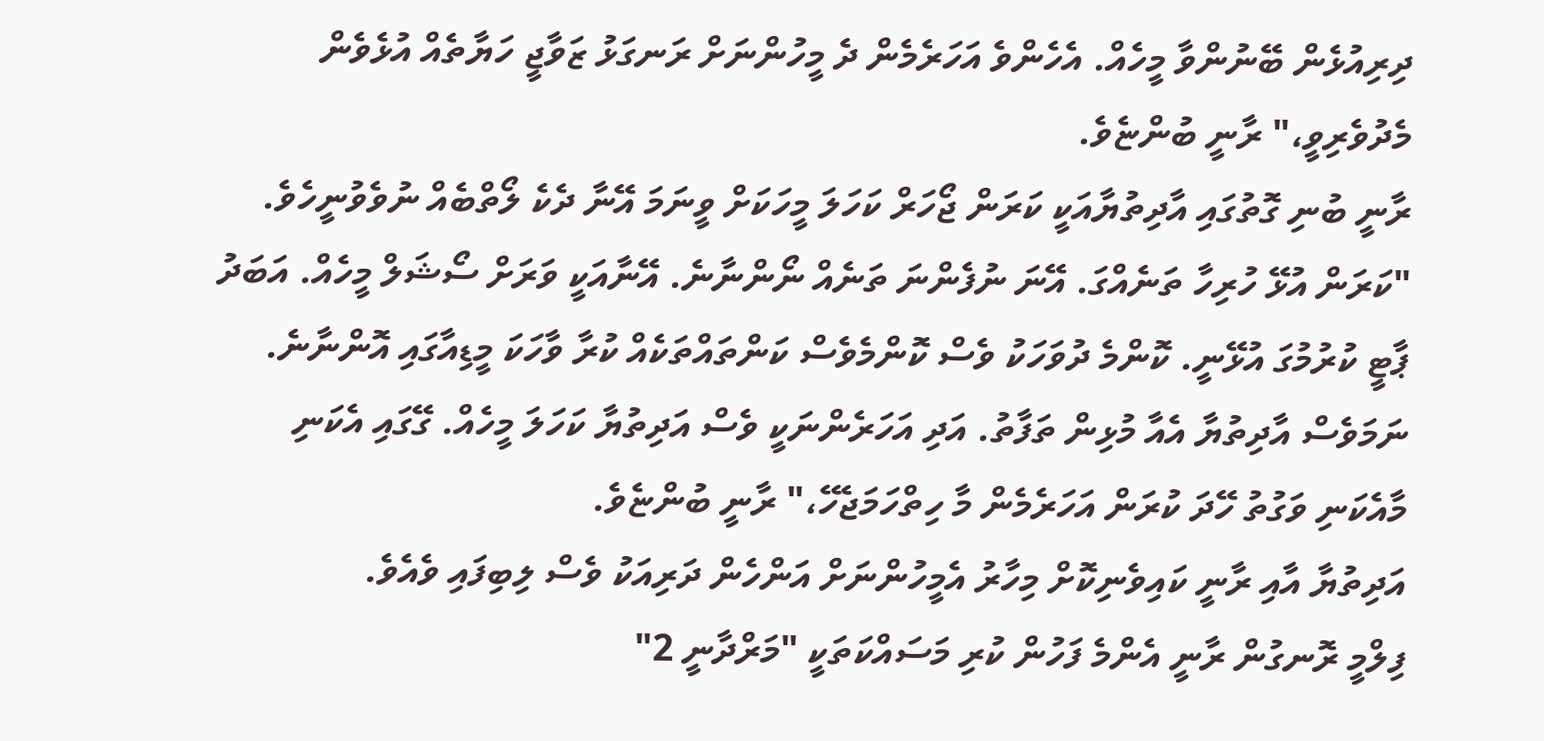ދިރިއުޅެން ބޭނުންވާ މީހެއް. އެހެންވެ އަހަރެމެން ދެ މީހުންނަށް ރަނގަޅު ޒަވާޖީ ހަޔާތެއް އުޅެވެން މެދުވެރިވީ،" ރާނީ ބުންޏެވެ.
ރާނީ ބުނި ގޮތުގައި އާދިތުޔާއަކީ ކަރަން ޖޯހަރް ކަހަލަ މީހަކަށް ވީނަމަ އޭނާ ދެކެ ލޯތްބެއް ނުވެވުނީހެވެ.
"ކަރަން އުޅޭ ހުރިހާ ތަނެއްގަ. އޭނަ ނުފެންނަ ތަނެއް ނޯންނާނެ. އޭނާއަކީ ވަރަށް ސޯޝަލް މީހެއް. އަބަދު ޕާޓީ ކުރުމުގަ އުޅޭނީ. ކޮންމެ ދުވަހަކު ވެސް ކޮންމެވެސް ކަންތައްތަކެއް ކުރާ ވާހަކަ މީޑިއާގައި އޮންނާނެ. ނަމަވެސް އާދިތުޔާ އެއާ މުޅިން ތަފާތު. އަދި އަހަރެންނަކީ ވެސް އަދިތުޔާ ކަހަލަ މީހެއް. ގޭގައި އެކަނި މާއެކަނި ވަގުތު ހޭދަ ކުރަން އަހަރެމެން މާ ހިތްހަމަޖެހޭ،" ރާނީ ބުންޏެވެ.
އަދިތުޔާ އާއި ރާނީ ކައިވެނިކޮށް މިހާރު އެމީހުންނަށް އަންހެން ދަރިއަކު ވެސް ލިބިފައި ވެއެވެ.
ފިލްމީ ރޮނގުން ރާނީ އެންމެ ފަހުން ކުރި މަސައްކަތަކީ "މަރްދާނީ 2"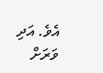އެވެ. އަދި ވަރަށް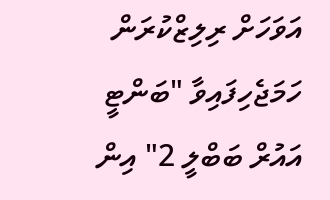އަވަހަށް ރިލިޒްކުރަން ހަމަޖެހިފައިވާ "ބަންޓީ އައުރް ބަބްލީ 2" އިން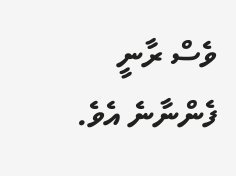ވެސް ރާނީ ފެންނާނެ އެވެ.